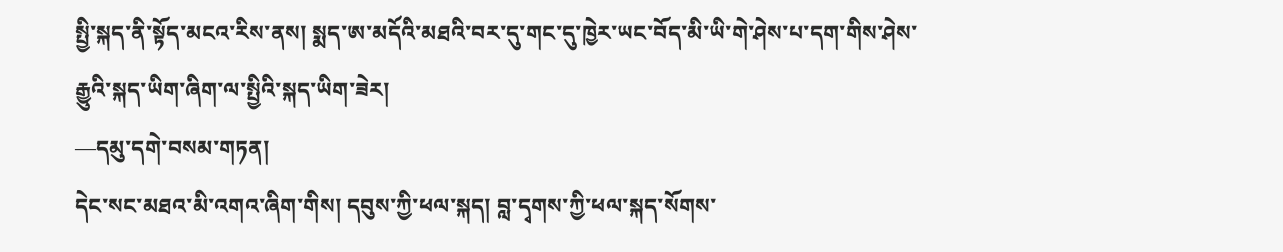སྤྱི་སྐད་ནི་སྟོད་མངའ་རིས་ནས། སྨད་ཨ་མདོའི་མཐའི་བར་དུ་གང་དུ་ཁྱེར་ཡང་བོད་མི་ཡི་གེ་ཤེས་པ་དག་གིས་ཤེས་རྒྱུའི་སྐད་ཡིག་ཞིག་ལ་སྤྱིའི་སྐད་ཡིག་ཟེར།
—དམུ་དགེ་བསམ་གཏན།
དེང་སང་མཐའ་མི་འགའ་ཞིག་གིས། དབུས་ཀྱི་ཕལ་སྐད། བླ་དྭགས་ཀྱི་ཕལ་སྐད་སོགས་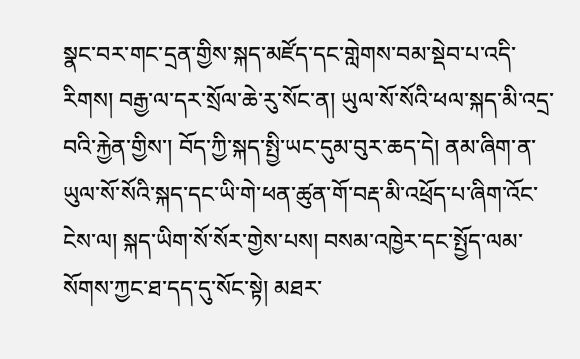སྣང་བར་གང་དྲན་གྱིས་སྐད་མཛོད་དང་གླེགས་བམ་སྡེབ་པ་འདི་རིགས། བརྒྱ་ལ་དར་སྲོལ་ཆེ་རུ་སོང་ན། ཡུལ་སོ་སོའི་ཕལ་སྐད་མི་འདྲ་བའི་རྐྱེན་གྱིས་། བོད་ཀྱི་སྐད་སྤྱི་ཡང་དུམ་བུར་ཆད་དེ། ནམ་ཞིག་ན་ཡུལ་སོ་སོའི་སྐད་དང་ཡི་གེ་ཕན་ཚུན་གོ་བརྡ་མི་འཕྲོད་པ་ཞིག་འོང་ངེས་ལ། སྐད་ཡིག་སོ་སོར་གྱེས་པས། བསམ་འཁྱེར་དང་སྤྱོད་ལམ་སོགས་ཀྱང་ཐ་དད་དུ་སོང་སྟེ། མཐར་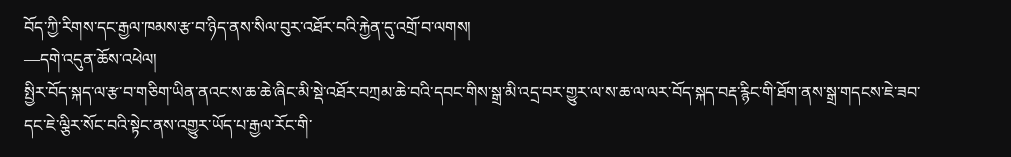བོད་ཀྱི་རིགས་དང་རྒྱལ་ཁམས་རྩ་བ་ཉིད་ནས་སིལ་བུར་འཐོར་བའི་རྐྱེན་དུ་འགྲོ་བ་ལགས།
—དགེ་འདུན་ཆོས་འཕེལ།
སྤྱིར་བོད་སྐད་ལ་རྩ་བ་གཅིག་ཡིན་ནའང་ས་ཆ་ཆེ་ཞིང་མི་སྡེ་འཐོར་བཀྲམ་ཆེ་བའི་དབང་གིས་སྒྲ་མི་འདྲ་བར་གྱུར་ལ་ས་ཆ་ལ་ལར་བོད་སྐད་བརྡ་རྙིང་གི་ཐོག་ནས་སྒྲ་གདངས་ཇེ་ཟབ་དང་ཇེ་ལྕིར་སོང་བའི་སྟེང་ནས་འགྱུར་ཡོད་པ་རྒྱལ་རོང་གི་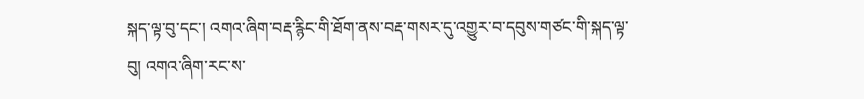སྐད་ལྟ་བུ་དང་། འགའ་ཞིག་བརྡ་རྙིང་གི་ཐོག་ནས་བརྡ་གསར་དུ་འགྱུར་བ་དབུས་གཙང་གི་སྐད་ལྟ་བུ། འགའ་ཞིག་རང་ས་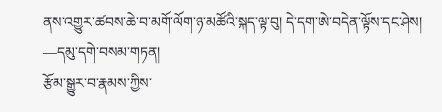ནས་འགྱུར་ཚབས་ཆེ་བ་མགོ་ལོག་ཉ་མཚོའི་སྐད་ལྟ་བུ། དེ་དག་ཨེ་བདེན་ལྟོས་དང་ཤེས།
—དམུ་དགེ་བསམ་གཏན།
རྩོམ་སྒྱུར་བ་རྣམས་ཀྱིས་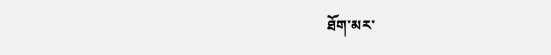ཐོག་མར་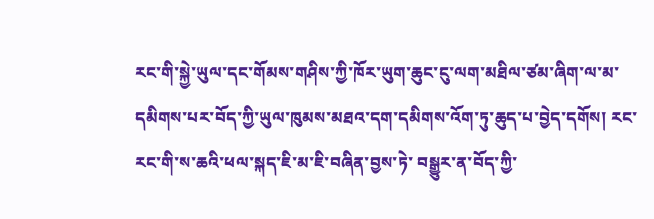རང་གི་སྐྱེ་ཡུལ་དང་གོམས་གཤིས་ཀྱི་ཁོར་ཡུག་ཆུང་ངུ་ལག་མཐིལ་ཙམ་ཞིག་ལ་མ་དམིགས་པར་བོད་ཀྱི་ཡུལ་ཁུམས་མཐའ་དག་དམིགས་འོག་ཏུ་ཆུད་པ་བྱེད་དགོས། རང་རང་གི་ས་ཆའི་ཕལ་སྐད་ཇི་མ་ཇི་བཞིན་བྱས་ཏེ་ བསྒྱུར་ན་བོད་ཀྱི་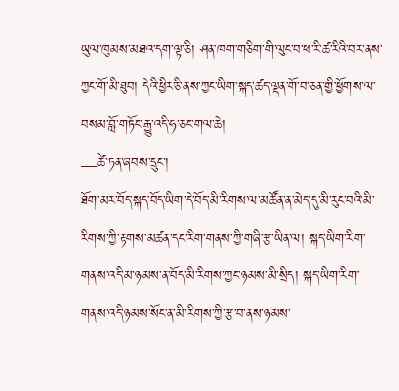ཡུལ་ཁུམས་མཐའ་དག་ལྟ་ཅི། ཤན་ཁག་གཅིག་གི་ལུང་བ་ཕ་རི་ཚ་རིའི་བར་ནས་ཀྱང་གོ་མི་ཐུབ། དེའི་ཕྱིར་ཅི་ནས་ཀྱང་ཡིག་སྐད་ཚད་ལྡན་གོ་བ་ཅན་གྱི་ཕྱོགས་ལ་བསམ་བློ་གཏོང་རྒྱུ་འདི་ཧ་ཅང་གལ་ཆེ།
—ཚེ་ཏན་ཞབས་དྲུང་།
ཐོག་མར་བོད་སྐད་བོད་ཡིག་དེ་བོད་མི་རིགས་ལ་མཚོན་ན་མེད་དུ་མི་རུང་བའི་མི་རིགས་ཀྱི་རྟགས་མཚན་དང་རིག་གནས་ཀྱི་གཞི་རྩ་ཡིན་ལ། སྐད་ཡིག་རིག་གནས་འདི་མ་ཉམས་ན་བོད་མི་རིགས་ཀྱང་ཉམས་མི་སྲིད། སྐད་ཡིག་རིག་གནས་འདི་ཉམས་སོང་ན་མི་རིགས་ཀྱི་རྩ་བ་ནས་ཉམས་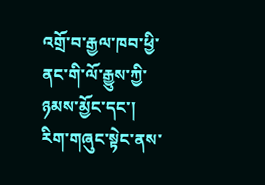འགྲོ་བ་རྒྱལ་ཁབ་ཕྱི་ནང་གི་ལོ་རྒྱུས་ཀྱི་ཉམས་མྱོང་དང་། རིག་གཞུང་སྟེང་ནས་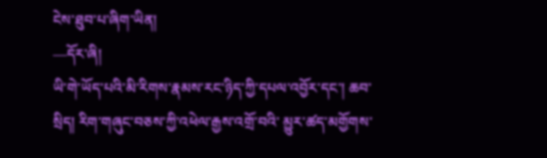ངེས་ཐུབ་པ་ཞིག་ཡིན།
—དོར་ཞི།
ཡི་གེ་ཡོད་པའི་མི་རིགས་རྣམས་རང་ཉིད་ཀྱི་དཔལ་འབྱོར་དང་། ཆབ་སྲིད། རིག་གཞུང་བཅས་ཀྱི་འཕེལ་རྒྱས་འགྲོ་བའི་ མྱུར་ཚད་མགྱོགས་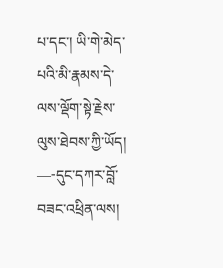པ་དང་། ཡི་གེ་མེད་པའི་མི་རྣམས་དེ་ལས་ལྡོག་སྟེ་རྗེས་ལུས་ཐེབས་ཀྱི་ཡོད།
—-དུང་དཀར་བློ་བཟང་འཕྲིན་ལས།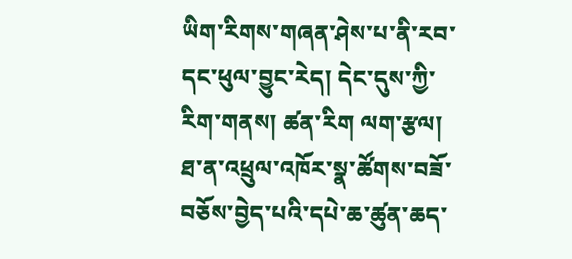ཡིག་རིགས་གཞན་ཤེས་པ་ནི་རབ་དང་ཕུལ་བྱུང་རེད། དེང་དུས་ཀྱི་རིག་གནས། ཚན་རིག ལག་རྩལ། ཐ་ན་འཕྲུལ་འཁོར་སྣ་ཚོགས་བཟོ་བཅོས་བྱེད་པའི་དཔེ་ཆ་ཚུན་ཆད་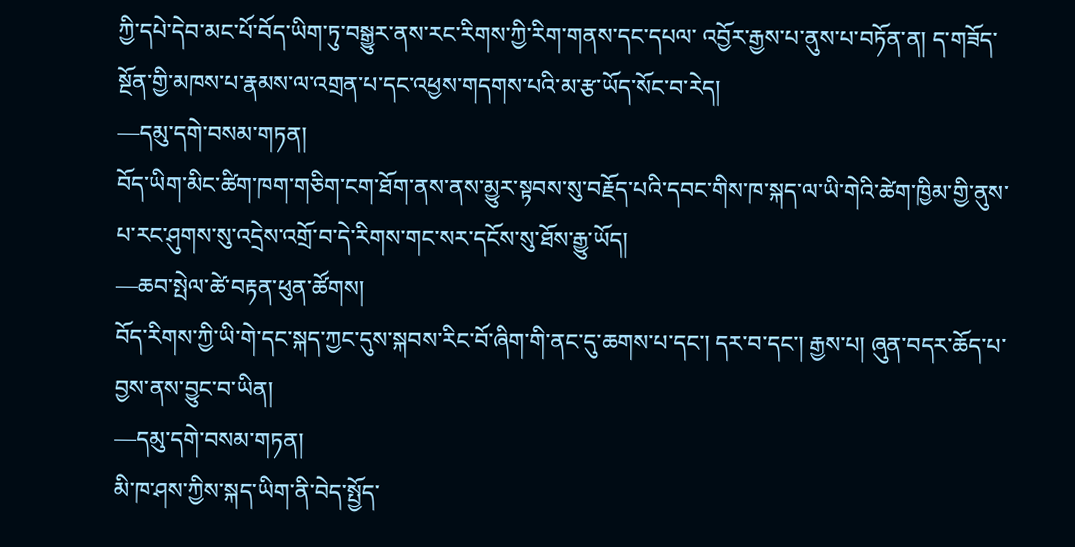ཀྱི་དཔེ་དེབ་མང་པོ་བོད་ཡིག་ཏུ་བསྒྱུར་ནས་རང་རིགས་ཀྱི་རིག་གནས་དང་དཔལ་ འབྱོར་རྒྱས་པ་ནུས་པ་བཏོན་ན། ད་གཟོད་སྔོན་གྱི་མཁས་པ་རྣམས་ལ་འགྲན་པ་དང་འཕྱས་གདགས་པའི་མ་རྩ་ཡོད་སོང་བ་རེད།
—དམུ་དགེ་བསམ་གཏན།
བོད་ཡིག་མིང་ཚིག་ཁག་གཅིག་ངག་ཐོག་ནས་ནས་མྱུར་སྟབས་སུ་བརྗོད་པའི་དབང་གིས་ཁ་སྐད་ལ་ཡི་གེའི་ཚེག་ཁྱིམ་གྱི་ནུས་པ་རང་ཤུགས་སུ་འདྲེས་འགྲོ་བ་དེ་རིགས་གང་སར་དངོས་སུ་ཐོས་རྒྱུ་ཡོད།
—ཆབ་སྤེལ་ཚེ་བརྟན་ཕུན་ཚོགས།
བོད་རིགས་ཀྱི་ཡི་གེ་དང་སྐད་ཀྱང་དུས་སྐབས་རིང་བོ་ཞིག་གི་ནང་དུ་ཆགས་པ་དང་། དར་བ་དང་། རྒྱས་པ། ཞུན་བདར་ཆོད་པ་བྱས་ནས་བྱུང་བ་ཡིན།
—དམུ་དགེ་བསམ་གཏན།
མི་ཁ་ཤས་ཀྱིས་སྐད་ཡིག་ནི་བེད་སྤྱོད་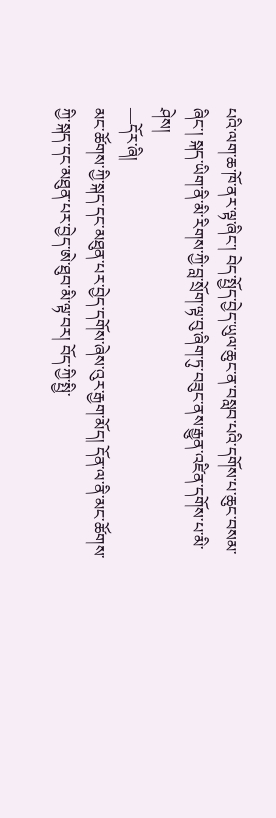པའི་ལག་ཆ་ཁོ་ནར་ལྟ་ཞིང་། བེད་སྤྱོད་བྱེད་ཡུལ་ཆུང་ན་བསླབ་པའི་དགོས་པ་ཆུང་བསམ་ཞིང་། སྐད་ཡིག་ནི་མི་རིགས་ཀྱི་བླ་སྲོག་ལྟ་བུ་ཞིག་ཏུ་བཟུང་ནས་རྒྱུན་འཛིན་དགོས་པ་མི་ཤེས།
—དོར་ཞི།
མང་ཚོགས་ཀྱི་སྐད་དང་མཐུན་པར་བྱེད་དགོས་ཞེས་འུར་རྒྱག་མོད། དོན་ལ་ནི་མང་ཚོགས་ཀྱི་སྐད་དང་མཐུན་པར་བྱེད་ཨེ་ཐུབ་མི་ལྟ་བར། བོད་ཀྱི་སྤྱི་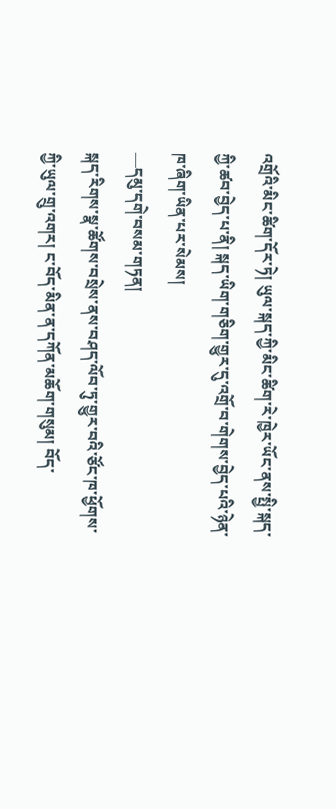འགྲོའི་མིང་ཚིག་དོར་ཏེ། ཡུལ་སྐད་ཀྱི་མིང་ཚིག་རེ་ཁྱེར་ཡོང་ནས་སྤྱི་སྐད་ཀྱི་ཚབ་བྱེད་པ་ནི། སྐད་ཡིག་གཅིག་གྱུར་དུ་འགྲོ་བ་གེགས་བྱེད་པའི་ཉེན་ཁ་ཞིག་ཡིན་པར་སེམས།
—དམུ་དགེ་བསམ་གཏན།
སྐད་རིགས་སྣ་ཚོགས་བསྲེས་ནས་བཤད་ལོབ་ཏུ་གྱུར་བའི་ཙོང་ཁ་ཕྱོགས་ཀྱི་ཡུལ་གྲུ་འགར། ང་བོད་མིན་ན་དཀོན་མཆོག་གསུམ། བོད་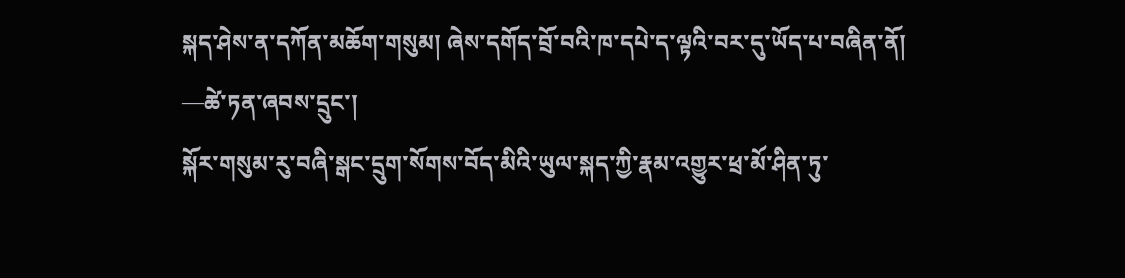སྐད་ཤེས་ན་དཀོན་མཆོག་གསུམ། ཞེས་དགོད་བྲོ་བའི་ཁ་དཔེ་ད་ལྟའི་བར་དུ་ཡོད་པ་བཞིན་ནོ།
—ཚེ་ཏན་ཞབས་དྲུང་།
སྐོར་གསུམ་རུ་བཞི་སྒང་དྲུག་སོགས་བོད་མིའི་ཡུལ་སྐད་ཀྱི་རྣམ་འགྱུར་ཕྲ་མོ་ཤིན་ཏུ་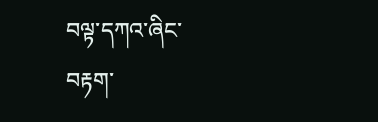བལྟ་དཀའ་ཞིང་བརྟག་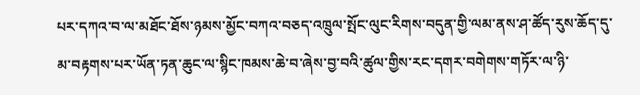པར་དཀའ་བ་ལ་མཐོང་ཐོས་ཉམས་མྱོང་བཀའ་བཅད་འཁྲུལ་སྤོང་ལུང་རིགས་བདུན་གྱི་ལམ་ནས་ཤ་ཚོད་རུས་ཆོད་དུ་མ་བརྟགས་པར་ཡོན་ཏན་ཆུང་ལ་སྙིང་ཁམས་ཆེ་བ་ཞེས་བྱ་བའི་ཚུལ་གྱིས་རང་དགར་བགེགས་གཏོར་ལ་ཉི་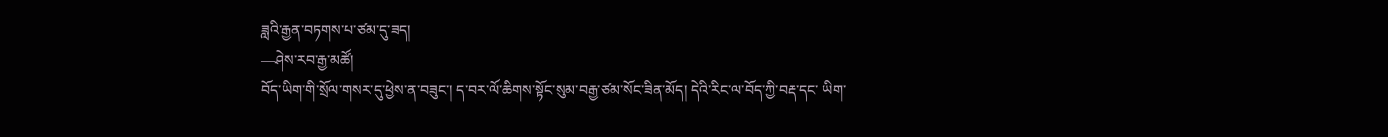ཟླའི་རྒྱན་བཏགས་པ་ཙམ་དུ་ཟད།
—ཤེས་རབ་རྒྱ་མཚོ།
བོད་ཡིག་གི་སྲོལ་གསར་དུ་ཕྱེས་ན་བཟུང་། ད་བར་ལོ་ཆིགས་སྟོང་སུམ་བརྒྱ་ཙམ་སོང་ཟིན་མོད། དེའི་རིང་ལ་བོད་ཀྱི་བརྡ་དང་ ཡིག་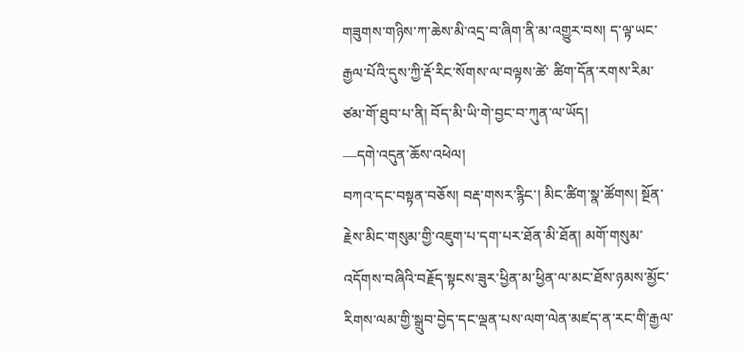གཟུགས་གཉིས་ཀ་ཆེས་མི་འདྲ་བ་ཞིག་ནི་མ་འགྱུར་བས། ད་ལྟ་ཡང་རྒྱལ་པོའི་དུས་ཀྱི་རྡོ་རིང་སོགས་ལ་བལྟས་ཚེ་ ཚིག་དོན་རགས་རིམ་ཙམ་གོ་ཐུབ་པ་ནི། བོད་མི་ཡི་གེ་བྱང་བ་ཀུན་ལ་ཡོད།
—དགེ་འདུན་ཆོས་འཕེལ།
བཀའ་དང་བསྟན་བཅོས། བརྡ་གསར་རྙིང་། མིང་ཚིག་སྣ་ཚོགས། སྔོན་རྗེས་མིང་གསུམ་གྱི་འཇུག་པ་དག་པར་ཐོན་མི་ཐོན། མགོ་གསུམ་འདོགས་བཞིའི་བརྗོད་སྟངས་ཟུར་ཕྱིན་མ་ཕྱིན་ལ་མང་ཐོས་ཉམས་མྱོང་རིགས་ལམ་གྱི་སྒྲུབ་བྱེད་དང་ལྡན་པས་ལག་ལེན་མཛད་ན་རང་གི་རྒྱལ་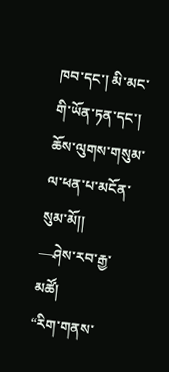ཁབ་དང་། མི་མང་གི་ཡོན་ཏན་དང་། ཆོས་ལུགས་གསུམ་ལ་ཕན་པ་མངོན་སུམ་མོ།།
—ཤེས་རབ་རྒྱ་མཚོ།
“རིག་གནས་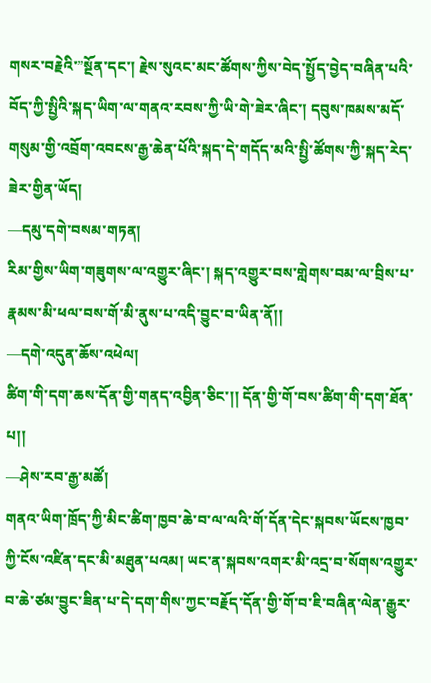གསར་བརྗེའི་”སྔོན་དང་། རྗེས་སུའང་མང་ཚོགས་ཀྱིས་བེད་སྤྱོད་བྱེད་བཞིན་པའི་བོད་ཀྱི་སྤྱིའི་སྐད་ཡིག་ལ་གནའ་རབས་ཀྱི་ཡི་གེ་ཟེར་ཞིང་། དབུས་ཁམས་མདོ་གསུམ་གྱི་འབྲོག་འབངས་རྒྱ་ཆེན་པོའི་སྐད་དེ་གདོད་མའི་སྤྱི་ཚོགས་ཀྱི་སྐད་རེད་ཟེར་གྱིན་ཡོད།
—དམུ་དགེ་བསམ་གཏན།
རིམ་གྱིས་ཡིག་གཟུགས་ལ་འགྱུར་ཞིང་། སྐད་འགྱུར་བས་གླེགས་བམ་ལ་བྲིས་པ་རྣམས་མི་ཕལ་བས་གོ་མི་ནུས་པ་འདི་བྱུང་བ་ཡིན་ནོ།།
—དགེ་འདུན་ཆོས་འཕེལ།
ཚིག་གི་དག་ཆས་དོན་གྱི་གནད་འབྱིན་ཅིང་།། དོན་གྱི་གོ་བས་ཚིག་གི་དག་ཐོན་པ།།
—ཤེས་རབ་རྒྱ་མཚོ།
གནའ་ཡིག་ཁྲོད་ཀྱི་མིང་ཚིག་ཁྱབ་ཆེ་བ་ལ་ལའི་གོ་དོན་དེང་སྐབས་ཡོངས་ཁྱབ་ཀྱི་ངོས་འཛིན་དང་མི་མཐུན་པའམ། ཡང་ན་སྐབས་འགར་མི་འདྲ་བ་སོགས་འགྱུར་བ་ཆེ་ཙམ་བྱུང་ཟིན་པ་དེ་དག་གིས་ཀྱང་བརྗོད་དོན་གྱི་གོ་བ་ཇི་བཞིན་ལེན་རྒྱུར་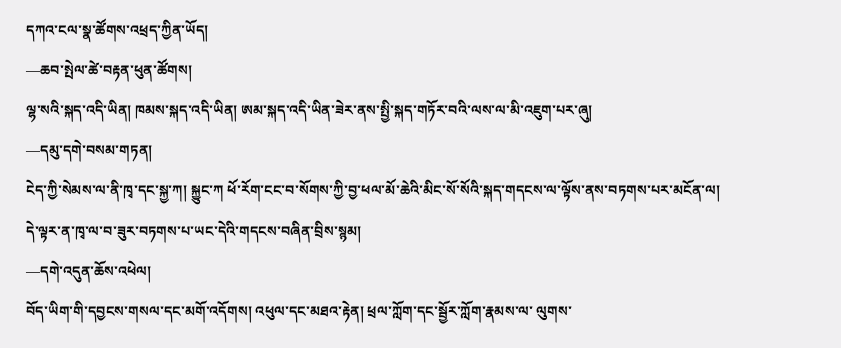དཀའ་ངལ་སྣ་ཚོགས་འཕྲད་ཀྱིན་ཡོད།
—ཆབ་སྤེལ་ཚེ་བརྟན་ཕུན་ཚོགས།
ལྷ་སའི་སྐད་འདི་ཡིན། ཁམས་སྐད་འདི་ཡིན། ཨམ་སྐད་འདི་ཡིན་ཟེར་ནས་སྤྱི་སྐད་གཏོར་བའི་ལས་ལ་མི་འཇུག་པར་ཞུ།
—དམུ་དགེ་བསམ་གཏན།
ངེད་ཀྱི་སེམས་ལ་ནི་ཁྭ་དང་སྐྱ་ཀ། སྐྱུང་ཀ ཕོ་རོག་ངང་བ་སོགས་ཀྱི་བྱ་ཕལ་མོ་ཆེའི་མིང་སོ་སོའི་སྐད་གདངས་ལ་ལྟོས་ནས་བཏགས་པར་མངོན་ལ། དེ་ལྟར་ན་ཁྭ་ལ་བ་ཟུར་བཏགས་པ་ཡང་དེའི་གདངས་བཞིན་བྲིས་སྙམ།
—དགེ་འདུན་ཆོས་འཕེལ།
བོད་ཡིག་གི་དབྱངས་གསལ་དང་མགོ་འདོགས། འཕུལ་དང་མཐའ་རྟེན། ཕྲལ་ཀློག་དང་སྦྱོར་ཀློག་རྣམས་ལ་ ལུགས་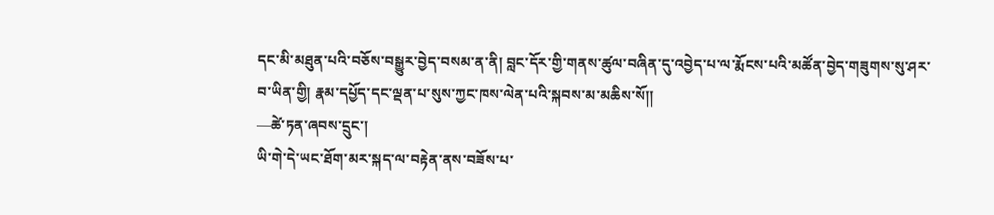དང་མི་མཐུན་པའི་བཅོས་བསྒྱུར་བྱེད་བསམ་ན་ནི། བླང་དོར་གྱི་གནས་ཚུལ་བཞིན་དུ་འབྱེད་པ་ལ་རྨོངས་པའི་མཚོན་བྱེད་གཟུགས་སུ་ཤར་བ་ཡིན་གྱི། རྣམ་དཔྱོད་དང་ལྡན་པ་སུས་ཀྱང་ཁས་ལེན་པའི་སྐབས་མ་མཆིས་སོ།།
—ཚེ་ཏན་ཞབས་དྲུང་།
ཡི་གེ་དེ་ཡང་ཐོག་མར་སྐད་ལ་བརྟེན་ནས་བཟོས་པ་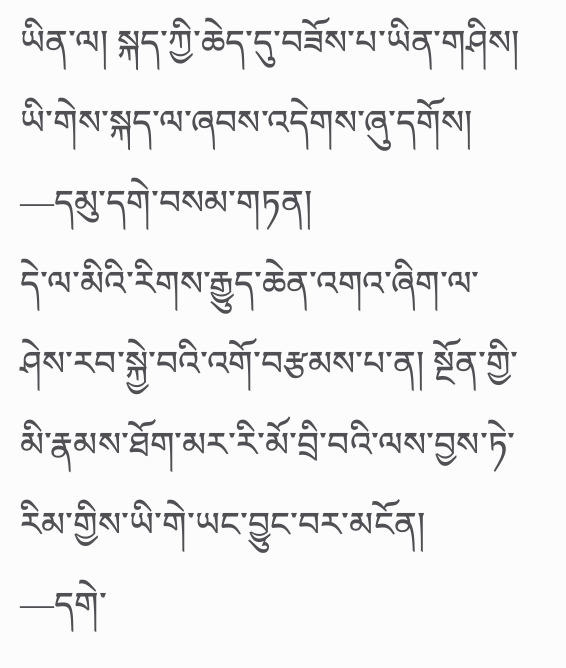ཡིན་ལ། སྐད་ཀྱི་ཆེད་དུ་བཟོས་པ་ཡིན་གཤིས། ཡི་གེས་སྐད་ལ་ཞབས་འདེགས་ཞུ་དགོས།
—དམུ་དགེ་བསམ་གཏན།
དེ་ལ་མིའི་རིགས་རྒྱུད་ཆེན་འགའ་ཞིག་ལ་ཤེས་རབ་སྐྱེ་བའི་འགོ་བརྩམས་པ་ན། སྔོན་གྱི་མི་རྣམས་ཐོག་མར་རི་མོ་བྲི་བའི་ལས་བྱས་ཏེ་རིམ་གྱིས་ཡི་གེ་ཡང་བྱུང་བར་མངོན།
—དགེ་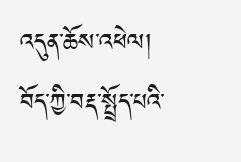འདུན་ཆོས་འཕེལ།
བོད་ཀྱི་བརྡ་སྤྲོད་པའི་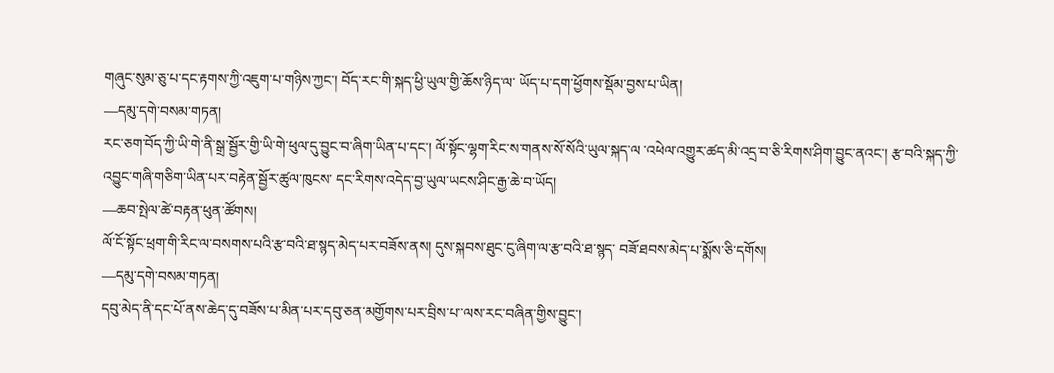གཞུང་སུམ་ཅུ་པ་དང་རྟགས་ཀྱི་འཇུག་པ་གཉིས་ཀྱང་། བོད་རང་གི་སྐད་ཕྱི་ཡུལ་གྱི་ཆོས་ཉིད་ལ་ ཡོད་པ་དག་ཕྱོགས་སྡོམ་བྱས་པ་ཡིན།
—དམུ་དགེ་བསམ་གཏན།
རང་ཅག་བོད་ཀྱི་ཡི་གེ་ནི་སྒྲ་སྦྱོར་གྱི་ཡི་གེ་ཕུལ་དུ་བྱུང་བ་ཞིག་ཡིན་པ་དང་། ལོ་སྟོང་ལྷག་རིང་ས་གནས་སོ་སོའི་ཡུལ་སྐད་ལ ་འཕེལ་འགྱུར་ཚད་མི་འདྲ་བ་ཅི་རིགས་ཤིག་བྱུང་ནའང་། རྩ་བའི་སྐད་ཀྱི་འབྱུང་གཞི་གཅིག་ཡིན་པར་བརྟེན་སྦྱོར་ཚུལ་ཁུངས་ དང་རིགས་འདེད་བྱ་ཡུལ་ཡངས་ཤིང་རྒྱ་ཆེ་བ་ཡོད།
—ཆབ་སྤེལ་ཚེ་བརྟན་ཕུན་ཚོགས།
ལོ་ངོ་སྟོང་ཕྲག་གི་རིང་ལ་བསགས་པའི་རྩ་བའི་ཐ་སྙད་མེད་པར་བཟོས་ནས། དུས་སྐབས་ཐུང་ངུ་ཞིག་ལ་རྩ་བའི་ཐ་སྙད་ བཟོ་ཐབས་མེད་པ་སྨོས་ཅི་དགོས།
—དམུ་དགེ་བསམ་གཏན།
དབུ་མེད་ནི་དང་པོ་ནས་ཆེད་དུ་བཟོས་པ་མིན་པར་དབུ་ཅན་མགྱོགས་པར་བྲིས་པ་་ལས་རང་བཞིན་གྱིས་བྱུང་།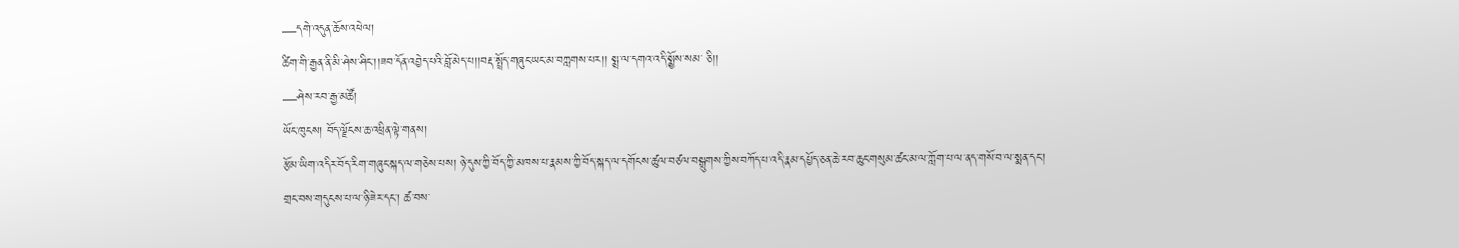—དགེ་འདུན་ཆོས་འཕེལ།
ཚིག་གི་རྒྱན་ནི་མི་ཤེས་ཤིང་།།ཟབ་དོན་འབྱེད་པའི་བློ་མེད་པ།།བརྡ་སྤྲོད་གཞུང་ཡང་མ་བཀླགས་པར།། སྨྲ་ལ་དགའ་འདི་སྨྱོས་སམ་ ཅི།།
—ཤེས་རབ་རྒྱ་མཚོ།
ཡོང་ཁུངས། བོད་ལྗོངས་ཆ་འཕྲིན་ལྟེ་གནས།
རྩོམ་ཡིག་འདིར་བོད་རིག་གཞུང་སྐད་ལ་གཅེས་པས། ཉེ་དུས་ཀྱི་བོད་ཀྱི་མཁས་པ་རྣམས་ཀྱི་བོད་སྐད་ལ་དགོངས་ཚུལ་བཙལ་བསྒྲུགས་ཀྱིས་བཀོད་པ་འདི་རྣམ་དཔྱོད་ཅན་ཆེ་རབ་ཆུང་གསུམ་ཚང་མ་ལ་ཀློག་པ་ལ་ནད་གསོ་བ་ལ་སྨན་དང་། གྲང་བས་གདུངས་པ་ལ་ཉི་ཟེར་དང་། ཚ་བས་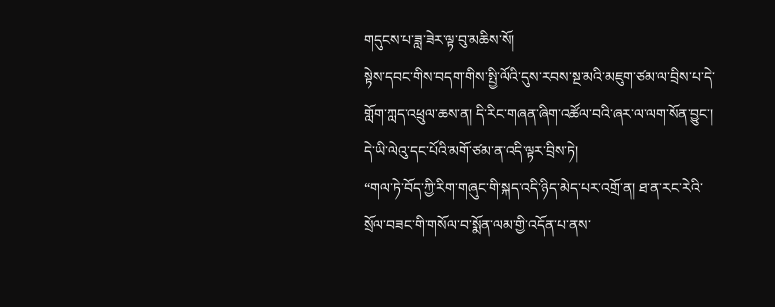གདུངས་པ་ཟླ་ཟེར་ལྟ་བུ་མཆིས་སོ།
སྟེས་དབང་གིས་བདག་གིས་སྤྱི་ལོའི་དུས་རབས་སྔ་མའི་མཇུག་ཙམ་ལ་བྲིས་པ་དེ་གློག་ཀླད་འཕྲུལ་ཆས་ན། དི་རིང་གཞན་ཞིག་འཚོལ་བའི་ཞར་ལ་ལག་སོན་བྱུང་། དེ་ཡི་ལེའུ་དང་པོའི་མགོ་ཙམ་ན་འདི་ལྟར་བྲིས་ཏེ།
“གལ་ཏེ་བོད་ཀྱི་རིག་གཞུང་གི་སྐད་འདི་ཉིད་མེད་པར་འགྲོ་ན། ཐ་ན་རང་རེའི་སྲོལ་བཟང་གི་གསོལ་བ་སྨོན་ལམ་གྱི་འདོན་པ་ནས་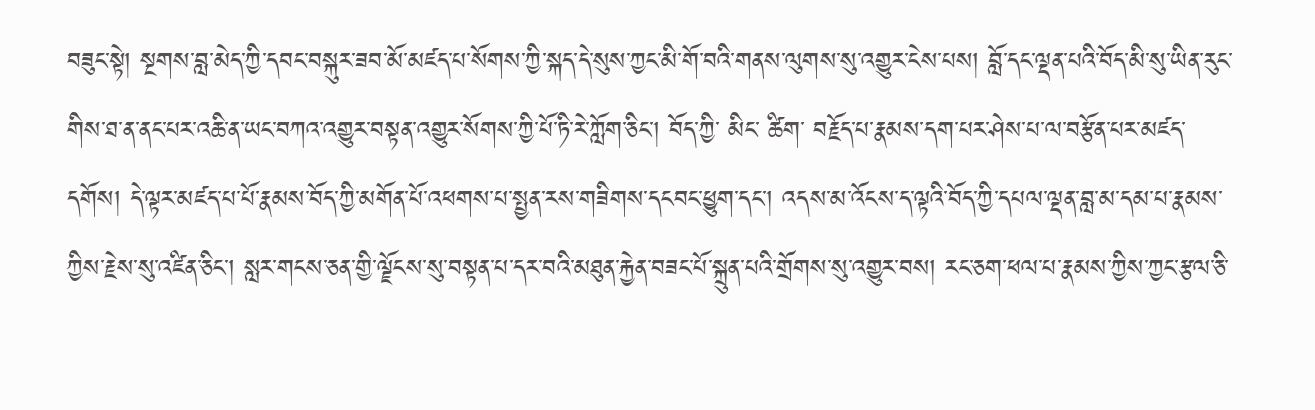བཟུང་སྟེ། སྔགས་བླ་མེད་ཀྱི་དབང་བསྐུར་ཟབ་མོ་མཛད་པ་སོགས་ཀྱི་སྐད་དེ་སུས་ཀྱང་མི་གོ་བའི་གནས་ལུགས་སུ་འགྱུར་ངེས་པས། བློ་དང་ལྡན་པའི་བོད་མི་སུ་ཡིན་རུང་གིས་ཐ་ན་ནང་པར་འཆི་ན་ཡང་བཀའ་འགྱུར་བསྟན་འགྱུར་སོགས་ཀྱི་པོ་ཏི་རེ་ཀློག་ཅིང་། བོད་ཀྱི་ མིང་ ཚིག་ བརྗོད་པ་རྣམས་དག་པར་ཤེས་པ་ལ་བརྩོན་པར་མཛད་དགོས། དེ་ལྟར་མཛད་པ་པོ་རྣམས་བོད་ཀྱི་མགོན་པོ་འཕགས་པ་སྤྱན་རས་གཟིགས་དངབང་ཕྱུག་དང་། འདས་མ་འོངས་ད་ལྟའི་བོད་ཀྱི་དཔལ་ལྡན་བླ་མ་དམ་པ་རྣམས་ཀྱིས་རྗེས་སུ་འཛིན་ཅིང་། སླར་གངས་ཅན་གྱི་ལྗོངས་སུ་བསྟན་པ་དར་བའི་མཐུན་རྐྱེན་བཟང་པོ་སྐྲུན་པའི་གྲོགས་སུ་འགྱུར་བས། རང་ཅག་ཕལ་པ་རྣམས་ཀྱིས་ཀྱང་རྩལ་ཅི་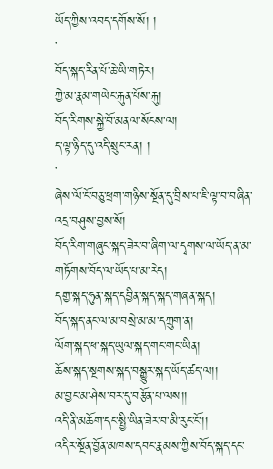ཡོད་ཀྱིས་འབད་དགོས་སོ། །
་
བོད་སྐད་རིན་པོ་ཆེ་ཡི་གཏེར།
ཀྱེ་མ་རྣམ་གཡེང་རྐུན་པོས་རྐུ།
བོད་རིགས་སྐྱེ་བོ་མནལ་སོངས་ལ།
ད་ལྟ་ཉིད་དུ་འདི་སྲུང་རན། །
་
ཞེས་ལོ་ངོ་བཅུ་ཕྲག་གཉིས་སྔོན་དུ་བྲིས་པ་ཇི་ལྟ་བ་བཞིན་འདྲ་བཤུས་བྱས་སོ།
བོད་རིག་གཞུང་སྐད་ཟེར་བ་ཞིག་ལ་དྭགས་ལ་ཡོད་ན་མ་གཏོགས་བོད་ལ་ཡོད་པ་མ་རེད།
དགྱ་སྐད་ཧུན་སྐད་དབྱིན་སྐད་སྐད་གཞན་སྐད།
བོད་སྐད་ནང་ལ་མ་བསྲེ་མ་མ་དཀྲུག་ན།
ལོག་སྐད་ཕ་སྐད་ཡུལ་སྐད་གང་གང་ཡིན།
ཆོས་སྐད་སྔགས་སྐད་བསྒྱུར་སྐད་ཡོད་ཚད་ལ།།
མ་བྱང་མ་ཤེས་བར་དུ་བརྩོན་པ་ལས།།
འདི་ནི་མཆོག་དང་སྤྱི་ཡིན་ཟེར་བ་མི་རུང་ངོ་།།
འདིར་སྔོན་བྱོན་མཁས་དབང་རྣམས་ཀྱིས་བོད་སྐད་དང་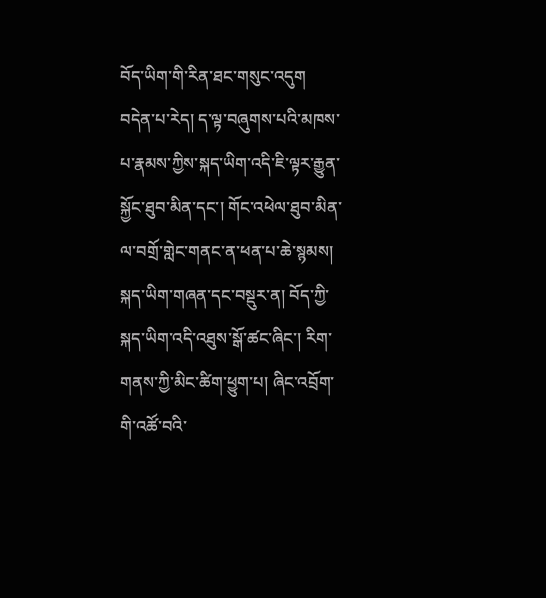བོད་ཡིག་གི་རིན་ཐང་གསུང་འདུག བདེན་པ་རེད། ད་ལྟ་བཞུགས་པའི་མཁས་པ་རྣམས་ཀྱིས་སྐད་ཡིག་འདི་ཇི་ལྟར་རྒྱུན་སྐྱོང་ཐུབ་མིན་དང་། གོང་འཕེལ་ཐུབ་མིན་ལ་བགྲོ་གླེང་གནང་ན་ཕན་པ་ཆེ་སྙམས།
སྐད་ཡིག་གཞན་དང་བསྡུར་ན། བོད་ཀྱི་སྐད་ཡིག་འདི་འཐུས་སྒོ་ཚང་ཞིང་། རིག་གནས་ཀྱི་མིང་ཚིག་ཕྱུག་པ། ཞིང་འབྲོག་གི་འཚོ་བའི་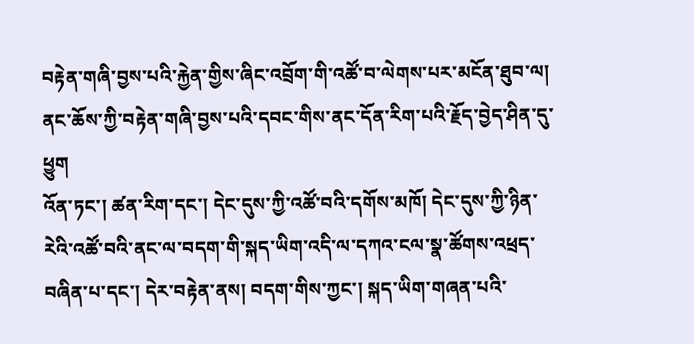བརྟེན་གཞི་བྱས་པའི་རྐྱེན་གྱིས་ཞིང་འབྲོག་གི་འཚོ་བ་ལེགས་པར་མངོན་ཐུབ་ལ། ནང་ཆོས་ཀྱི་བརྟེན་གཞི་བྱས་པའི་དབང་གིས་ནང་དོན་རིག་པའི་རྗོད་བྱེད་ཤིན་དུ་ཕྱུག
འོན་ཏང་། ཚན་རིག་དང་། དེང་དུས་ཀྱི་འཚོ་བའི་དགོས་མཁོ། དེང་དུས་ཀྱི་ཉིན་རེའི་འཚོ་བའི་ནང་ལ་བདག་གི་སྐད་ཡིག་འདི་ལ་དཀའ་ངལ་སྣ་ཚོགས་འཕྲད་བཞིན་པ་དང་། དེར་བརྟེན་ནས། བདག་གིས་ཀྱང་། སྐད་ཡིག་གཞན་པའི་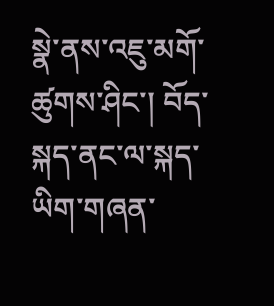སྣེ་ནས་འཇུ་མགོ་ཚུགས་ཤིང་། བོད་སྐད་ནང་ལ་སྐད་ཡིག་གཞན་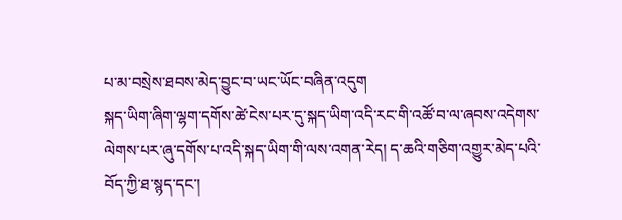པ་མ་བསྲེས་ཐབས་མེད་བྱུང་བ་ཡང་ཡོང་བཞིན་འདུག
སྐད་ཡིག་ཞིག་ལྷག་དགོས་ཚེ་ངེས་པར་དུ་སྐད་ཡིག་འདི་རང་གི་འཚོ་བ་ལ་ཞབས་འདེགས་ལེགས་པར་ཞུ་དགོས་པ་འདི་སྐད་ཡིག་གི་ལས་འགན་རེད། ད་ཆའི་གཅིག་འགྱུར་མེད་པའི་བོད་ཀྱི་ཐ་སྙད་དང་།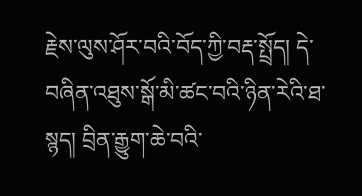རྗེས་ལུས་ཤོར་བའི་བོད་ཀྱི་བརྡ་སྤྲོད། དེ་བཞིན་འཐུས་སྒོ་མི་ཚང་བའི་ཉིན་རེའི་ཐ་སྙད། བྲིན་རྒྱུག་ཆེ་བའི་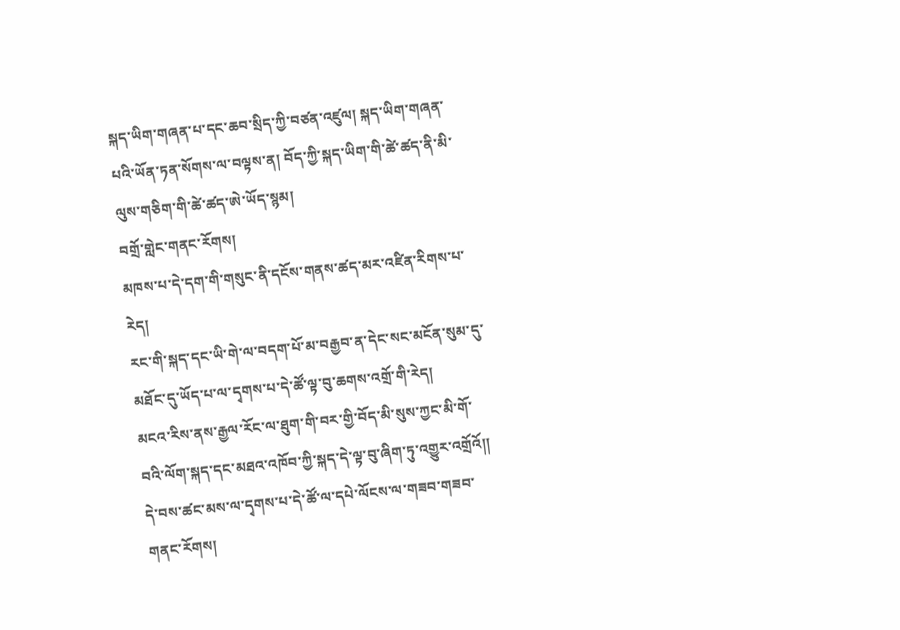སྐད་ཡིག་གཞན་པ་དང་ཆབ་སྲིད་ཀྱི་བཙན་འཛུལ། སྐད་ཡིག་གཞན་པའི་ཡོན་ཏན་སོགས་ལ་བལྟས་ན། བོད་ཀྱི་སྐད་ཡིག་གི་ཚེ་ཚད་ནི་མི་ལུས་གཅིག་གི་ཚེ་ཚད་ཨེ་ཡོད་སྙམ།
བགྲོ་གླེང་གནང་རོགས།
མཁས་པ་དེ་དག་གི་གསུང་ནི་དངོས་གནས་ཚད་མར་འཛིན་རིགས་པ་རེད།
རང་གི་སྐད་དང་ཡི་གེ་ལ་བདག་པོ་མ་བརྒྱབ་ན་དེང་སང་མངོན་སུམ་དུ་མཐོང་དུ་ཡོད་པ་ལ་དྭགས་པ་དེ་ཚོ་ལྟ་བུ་ཆགས་འགྲོ་གི་རེད།
མངའ་རིས་ནས་རྒྱལ་རོང་ལ་ཐུག་གི་བར་གྱི་བོད་མི་སུས་ཀྱང་མི་གོ་བའི་ལོག་སྐད་དང་མཐའ་འཁོབ་ཀྱི་སྐད་དེ་ལྟ་བུ་ཞིག་ཏུ་འགྱུར་འགྲོའོ།།
དེ་བས་ཚང་མས་ལ་དྭགས་པ་དེ་ཚོ་ལ་དཔེ་ལོངས་ལ་གཟབ་གཟབ་གནང་རོགས།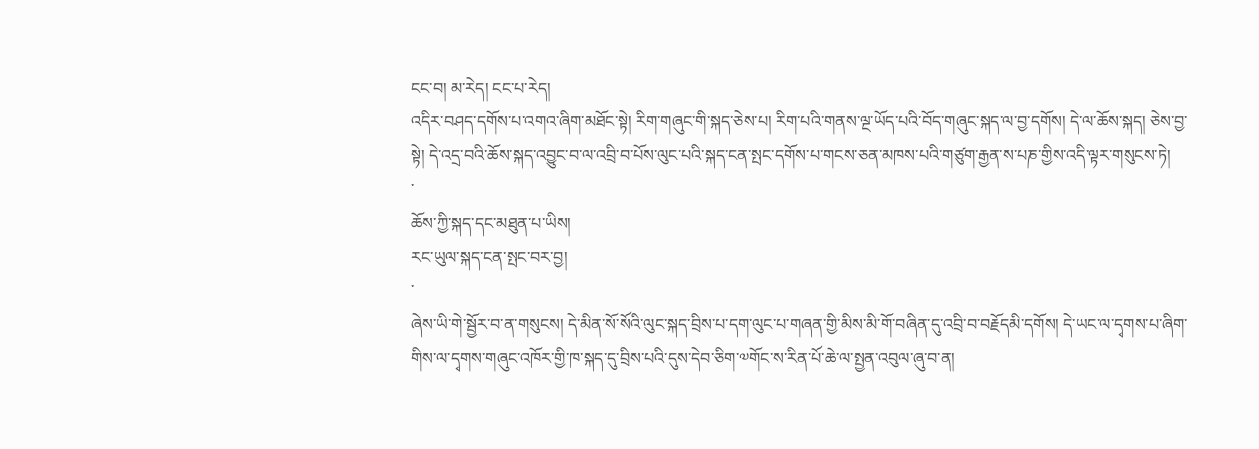ངང་བ། མ་རེད། ངང་པ་རེད།
འདིར་བཤད་དགོས་པ་འགའ་ཞིག་མཐོང་སྟེ། རིག་གཞུང་གི་སྐད་ཅེས་པ། རིག་པའི་གནས་ལྔ་ཡོད་པའི་བོད་གཞུང་སྐད་ལ་བྱ་དགོས། དེ་ལ་ཆོས་སྐད། ཅེས་བྱ་སྟེ། དེ་འདྲ་བའི་ཆོས་སྐད་འབྱུང་བ་ལ་འབྲི་བ་པོས་ལུང་པའི་སྐད་ངན་སྤང་དགོས་པ་གངས་ཅན་མཁས་པའི་གཙུག་རྒྱན་ས་པཎ་གྱིས་འདི་ལྟར་གསུངས་ཏེ།
་
ཆོས་ཀྱི་སྐད་དང་མཐུན་པ་ཡིས།
རང་ཡུལ་སྐད་ངན་སྤང་བར་བྱ།
་
ཞེས་ཡི་གེ་སྦྱོར་བ་ན་གསུངས། དེ་མིན་སོ་སོའི་ལུང་སྐད་བྲིས་པ་དག་ལུང་པ་གཞན་གྱི་མིས་མི་གོ་བཞིན་དུ་འབྲི་བ་བརྗོདམི་དགོས། དེ་ཡང་ལ་དྭགས་པ་ཞིག་གིས་ལ་དྭགས་གཞུང་འཁོར་གྱི་ཁ་སྐད་དུ་བྲིས་པའི་དུས་དེབ་ཅིག་༧གོང་ས་རིན་པོ་ཆེ་ལ་སྤྱན་འབུལ་ཞུ་བ་ན།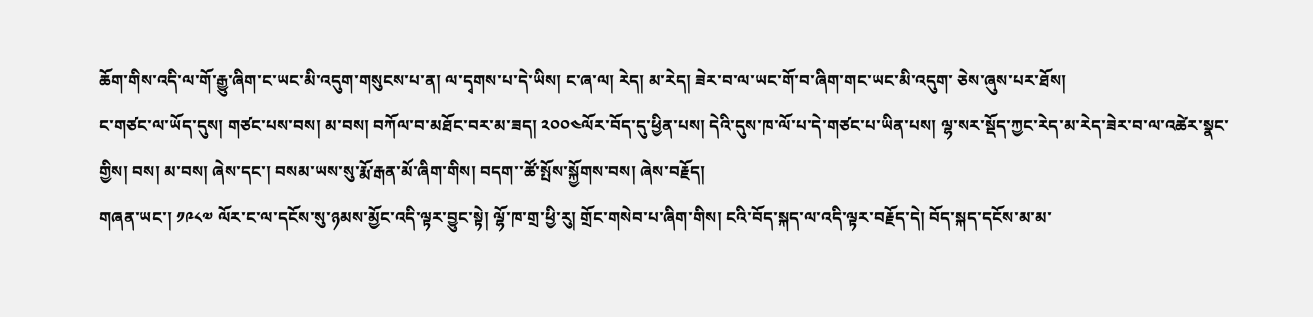ཆོག་གིས་འདི་ལ་གོ་རྒྱུ་ཞིག་ང་ཡང་མི་འདུག་གསུངས་པ་ན། ལ་དྭགས་པ་དེ་ཡིས། ང་ཞ་ལ། རེད། མ་རེད། ཟེར་བ་ལ་ཡང་གོ་བ་ཞིག་གང་ཡང་མི་འདུག་ ཅེས་ཞུས་པར་ཐོས།
ང་གཙང་ལ་ཡོད་དུས། གཙང་པས་བས། མ་བས། བཀོལ་བ་མཐོང་བར་མ་ཟད། ༢༠༠༤ལོར་བོད་དུ་ཕྱིན་པས། དེའི་དུས་ཁ་ལོ་པ་དེ་གཙང་པ་ཡིན་པས། ལྷ་སར་སྡོད་ཀྱང་རེད་མ་རེད་ཟེར་བ་ལ་འཚེར་སྣང་གྱིས། བས། མ་བས། ཞེས་དང་། བསམ་ཡས་སུ་རྨོ་རྒན་མོ་ཞིག་གིས། བདག་་ཚོ་སྤོས་སྐྱོགས་བས། ཞེས་བརྗོད།
གཞན་ཡང་། ༡༩༨༧ ལོར་ང་ལ་དངོས་སུ་ཉམས་མྱོང་འདི་ལྟར་བྱུང་སྟེ། ལྷོ་ཁ་གྲ་ཕྱི་རུ། གྲོང་གསེབ་པ་ཞིག་གིས། ངའི་བོད་སྐད་ལ་འདི་ལྟར་བརྗོད་དེ། བོད་སྐད་དངོས་མ་མ་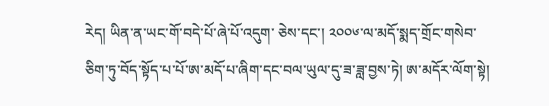རེད། ཡིན་ན་ཡང་གོ་བདེ་པོ་ཞེ་པོ་འདུག་ ཅེས་དང་། ༢༠༠༦་ལ་མདོ་སྨད་གྲོང་གསེབ་ཅིག་ཏུ་བོད་སྟོད་པ་པོ་ཨ་མདོ་པ་ཞིག་དང་བལ་ཡུལ་དུ་ཟ་ཟླ་བྱས་ཏེ། ཨ་མདོར་ལོག་སྟེ།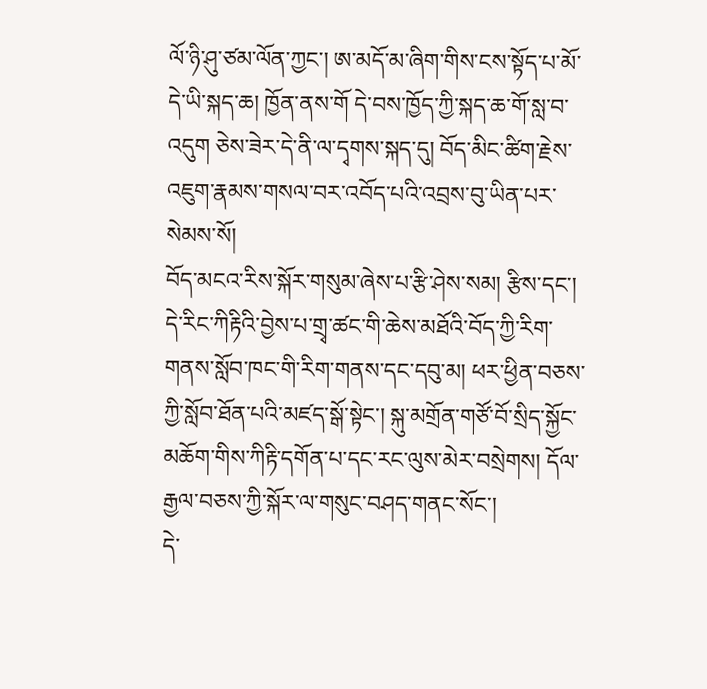ལོ་ཉི་ཤུ་ཙམ་ལོན་ཀྱང་། ཨ་མདོ་མ་ཞིག་གིས་ངས་སྟོད་པ་མོ་དེ་ཡི་སྐད་ཆ། ཁྱོན་ནས་གོ དེ་བས་ཁྱོད་ཀྱི་སྐད་ཆ་གོ་སླ་བ་འདུག ཅེས་ཟེར་དེ་ནི་ལ་དྭགས་སྐད་དུ། བོད་མིང་ཚིག་རྗེས་འཇུག་རྣམས་གསལ་བར་འབོད་པའི་འབྲས་བུ་ཡིན་པར་སེམས་སོ།
བོད་མངའ་རིས་སྐོར་གསུམ་ཞེས་པ་རྩི་ཤེས་སམ། རྩིས་དང་།
དེ་རིང་ཀིརྟིའི་བྱེས་པ་གྲྭ་ཚང་གི་ཆེས་མཐོའི་བོད་ཀྱི་རིག་གནས་སློབ་ཁང་གི་རིག་གནས་དང་དབུ་མ། ཕར་ཕྱིན་བཅས་ཀྱི་སློབ་ཐོན་པའི་མཛད་སྒོ་སྟེང་། སྐུ་མགྲོན་གཙོ་བོ་སྲིད་སྐྱོང་མཆོག་གིས་ཀིརྟི་དགོན་པ་དང་རང་ལུས་མེར་བསྲེགས། དོལ་རྒྱལ་བཅས་ཀྱི་སྐོར་ལ་གསུང་བཤད་གནང་སོང་།
དེ་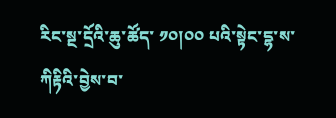རིང་སྔ་དྲོའི་ཆུ་ཚོད་ ༡༠།༠༠ པའི་སྟེང་དྷ་ས་ཀིརྟིའི་བྱེས་བ་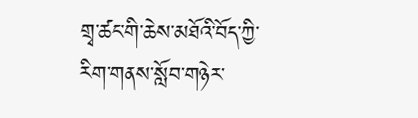གྲྭ་ཚང་གི་ཆེས་མཐོའི་བོད་ཀྱི་རིག་གནས་སློབ་གཉེར་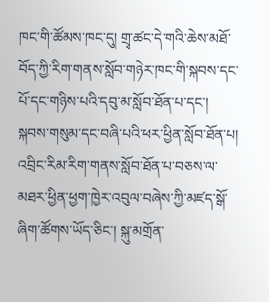ཁང་གི་ཚོམས་ཁང་དུ། གྲྭ་ཚང་དེ་གའི་ཆེས་མཐོ་བོད་ཀྱི་རིག་གནས་སློབ་གཉེར་ཁང་གི་སྐབས་དང་པོ་དང་གཉིས་པའི་དབུ་མ་སློབ་ཐོན་པ་དང་། སྐབས་གསུམ་དང་བཞི་པའི་ཕར་ཕྱིན་སློབ་ཐོན་པ། འབྲིང་རིམ་རིག་གནས་སློབ་ཐོན་པ་བཅས་ལ་མཐར་ཕྱིན་ཕྱག་ཁྱེར་འབུལ་བཞེས་ཀྱི་མཛད་སྒོ་ཞིག་ཚོགས་ཡོད་ཅིང་། སྐུ་མགྲོན་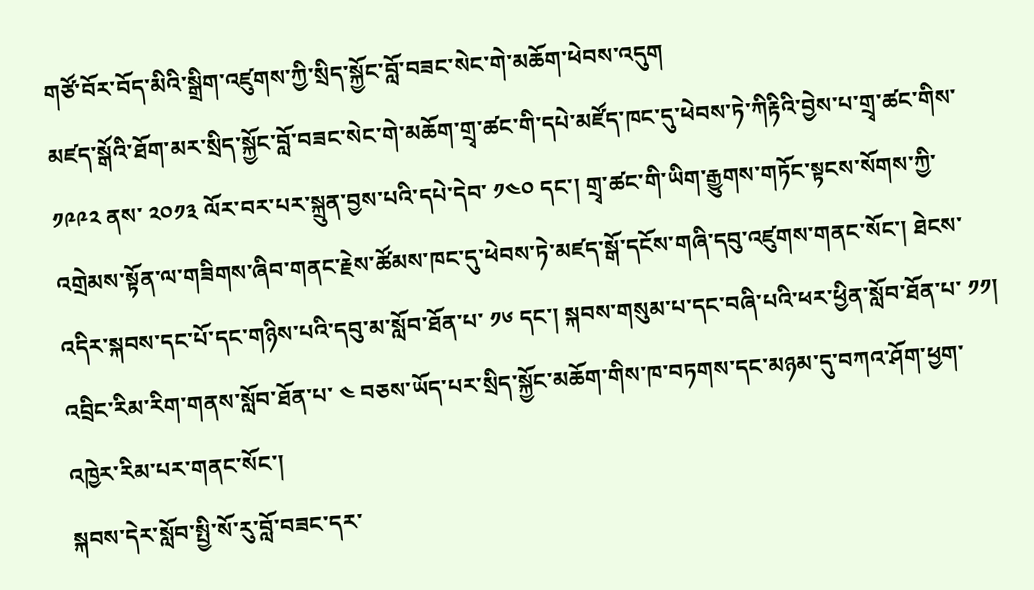གཙོ་བོར་བོད་མིའི་སྒྲིག་འཛུགས་ཀྱི་སྲིད་སྐྱོང་བློ་བཟང་སེང་གེ་མཆོག་ཕེབས་འདུག
མཛད་སྒོའི་ཐོག་མར་སྲིད་སྐྱོང་བློ་བཟང་སེང་གེ་མཆོག་གྲྭ་ཚང་གི་དཔེ་མཛོད་ཁང་དུ་ཕེབས་ཏེ་ཀིརྟིའི་བྱེས་པ་གྲྭ་ཚང་གིས་ ༡༩༩༢ ནས་ ༢༠༡༣ ལོར་བར་པར་སྐྲུན་བྱས་པའི་དཔེ་དེབ་ ༡༤༠ དང་། གྲྭ་ཚང་གི་ཡིག་རྒྱུགས་གཏོང་སྟངས་སོགས་ཀྱི་འགྲེམས་སྟོན་ལ་གཟིགས་ཞིབ་གནང་རྗེས་ཚོམས་ཁང་དུ་ཕེབས་ཏེ་མཛད་སྒོ་དངོས་གཞི་དབུ་འཛུགས་གནང་སོང་། ཐེངས་འདིར་སྐབས་དང་པོ་དང་གཉིས་པའི་དབུ་མ་སློབ་ཐོན་པ་ ༡༦ དང་། སྐབས་གསུམ་པ་དང་བཞི་པའི་ཕར་ཕྱིན་སློབ་ཐོན་པ་ ༡༡། འབྲིང་རིམ་རིག་གནས་སློབ་ཐོན་པ་ ༤ བཅས་ཡོད་པར་སྲིད་སྐྱོང་མཆོག་གིས་ཁ་བཏགས་དང་མཉམ་དུ་བཀའ་ཤོག་ཕྱག་འཁྱེར་རིམ་པར་གནང་སོང་།
སྐབས་དེར་སློབ་སྤྱི་སོ་རུ་བློ་བཟང་དར་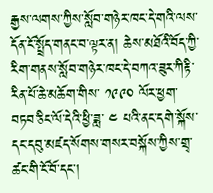རྒྱས་ལགས་ཀྱིས་སློབ་གཉེར་ཁང་དེ་གའི་ལས་དོན་ངོ་སྤྲོད་གནང་བ་ལྟར་ན། ཆེས་མཐོའི་བོད་ཀྱི་རིག་གནས་སློབ་གཉེར་ཁང་དེ་བཀའ་ཟུར་ཀིརྟི་རིན་པོ་ཆེ་མཆོག་གིས་ ༡༩༩༠ ལོར་ཕྱག་བཏབ་ཅིང་ལོ་དེའི་ཕྱི་ཟླ་ ༤ པའི་ནང་དགེ་སྐོས་དང་དབུ་མཛད་སོགས་གསར་བསྐོས་ཀྱིས་གྲྭ་ཚང་གི་ངོ་བོ་དང་།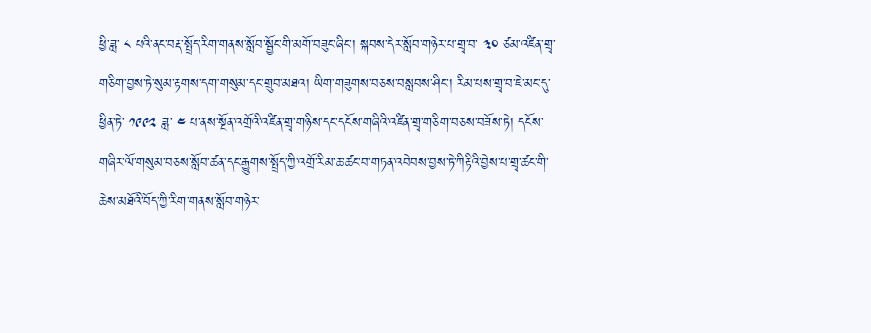ཕྱི་ཟླ་ ༨ པའི་ནང་བརྡ་སྤྲོད་རིག་གནས་སློབ་སྦྱོང་གི་མགོ་བཟུང་ཞིང་། སྐབས་དེར་སློབ་གཉེར་པ་གྲྭ་བ་ ༣༠ ཙམ་འཛིན་གྲྭ་གཅིག་བྱས་ཏེ་སུམ་རྟགས་དག་གསུམ་དང་གྲུབ་མཐའ། ཡིག་གཟུགས་བཅས་བསླབས་ཤིང་། རིམ་པས་གྲྭ་བ་ཇེ་མང་དུ་ཕྱིན་ཏེ་ ༡༩༩༢ ཟླ་ ༤ པ་ནས་སྔོན་འགྲོའི་འཛིན་གྲྭ་གཉིས་དང་དངོས་གཞིའི་འཛིན་གྲྭ་གཅིག་བཅས་བཟོས་ཏེ། དངོས་གཞིར་ལོ་གསུམ་བཅས་སློབ་ཚན་དང་རྒྱུགས་སྤྲོད་ཀྱི་འགྲོ་རིམ་ཆ་ཚང་བ་གཏན་འབེབས་བྱས་ཏེ་ཀིརྟིའི་བྱེས་པ་གྲྭ་ཚང་གི་ཆེས་མཐོའི་བོད་ཀྱི་རིག་གནས་སློབ་གཉེར་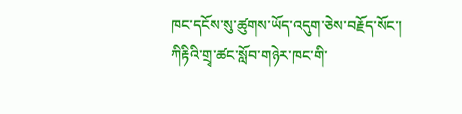ཁང་དངོས་སུ་ཚུགས་ཡོད་འདུག་ཅེས་བརྗོད་སོང་།
ཀིརྟིའི་གྲྭ་ཚང་སློབ་གཉེར་ཁང་གི་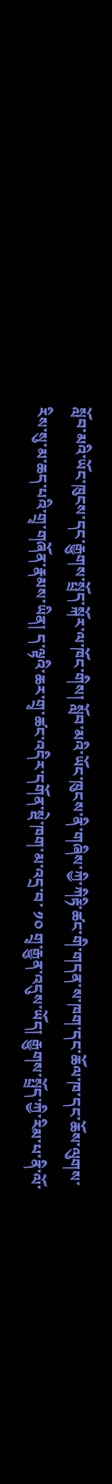སློབ་མའི་ཡོང་ཁུངས་དང་རྒྱུགས་སྤྲོད་སྐོར་ལ་ཁོང་གིས། སློབ་མའི་ཡོང་ཁུངས་ནི་གཞིས་ཀྱི་ཀིརྟི་ཚང་གི་གདན་ས་ཁག་དང་ཆོལ་ཁ་དང་ཆོས་ལུགས་རིས་སུ་མ་ཆད་པའི་གྲྭ་གཞོན་རྣམས་ཡིན། ད་ལྟའི་ཆར་གྲྭ་ཚང་འདིར་དགོན་སྡེ་ཁག་མ་འདྲ་བ་ ༡༠ གྲྭ་རྒྱུན་འདུས་ཡོད། རྒྱུགས་སྤྲོད་ཀྱི་རིམ་པ་ནི་ལོ་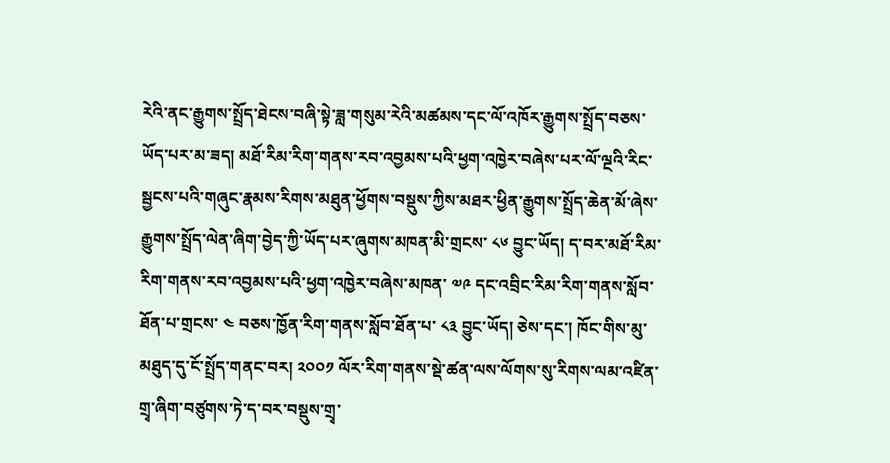རེའི་ནང་རྒྱུགས་སྤྲོད་ཐེངས་བཞི་སྟེ་ཟླ་གསུམ་རེའི་མཚམས་དང་ལོ་འཁོར་རྒྱུགས་སྤྲོད་བཅས་ཡོད་པར་མ་ཟད། མཐོ་རིམ་རིག་གནས་རབ་འབྱམས་པའི་ཕྱག་འཁྱེར་བཞེས་པར་ལོ་ལྔའི་རིང་སྦྱངས་པའི་གཞུང་རྣམས་རིགས་མཐུན་ཕྱོགས་བསྡུས་ཀྱིས་མཐར་ཕྱིན་རྒྱུགས་སྤྲོད་ཆེན་མོ་ཞེས་རྒྱུགས་སྤྲོད་ལེན་ཞིག་བྱེད་ཀྱི་ཡོད་པར་ཞུགས་མཁན་མི་གྲངས་ ༨༦ བྱུང་ཡོད། ད་བར་མཐོ་རིམ་རིག་གནས་རབ་འབྱམས་པའི་ཕྱག་འཁྱེར་བཞེས་མཁན་ ༧༩ དང་འབྲིང་རིམ་རིག་གནས་སློབ་ཐོན་པ་གྲངས་ ༤ བཅས་ཁྱོན་རིག་གནས་སློབ་ཐོན་པ་ ༨༣ བྱུང་ཡོད། ཅེས་དང་། ཁོང་གིས་མུ་མཐུད་དུ་ངོ་སྤྲོད་གནང་བར། ༢༠༠༡ ལོར་རིག་གནས་སྡེ་ཚན་ལས་ལོགས་སུ་རིགས་ལམ་འཛིན་གྲྭ་ཞིག་བཙུགས་ཏེ་ད་བར་བསྡུས་གྲྭ་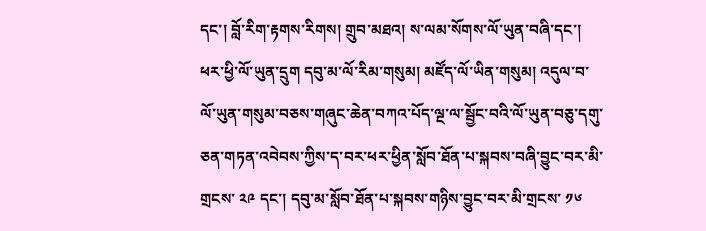དང་། བློ་རིག་རྟགས་རིགས། གྲུབ་མཐའ། ས་ལམ་སོགས་ལོ་ཡུན་བཞི་དང་། ཕར་ཕྱི་ལོ་ཡུན་དྲུག དབུ་མ་ལོ་རིམ་གསུམ། མཛོད་ལོ་ཡིན་གསུམ། འདུལ་བ་ལོ་ཡུན་གསུམ་བཅས་གཞུང་ཆེན་བཀའ་པོད་ལྔ་ལ་སྦྱོང་བའི་ལོ་ཡུན་བཅུ་དགུ་ཅན་གཏན་འབེབས་ཀྱིས་ད་བར་ཕར་ཕྱིན་སློབ་ཐོན་པ་སྐབས་བཞི་བྱུང་བར་མི་གྲངས་ ༢༩ དང་། དབུ་མ་སློབ་ཐོན་པ་སྐབས་གཉིས་བྱུང་བར་མི་གྲངས་ ༡༦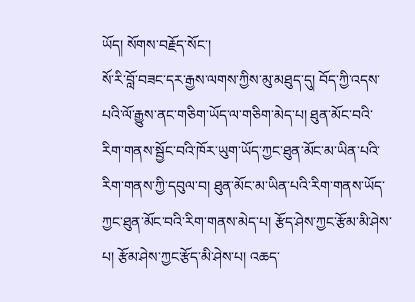ཡོད། སོགས་བརྗོད་སོང་།
སོ་རི་བློ་བཟང་དར་རྒྱས་ལགས་ཀྱིས་མུ་མཐུད་དུ། བོད་ཀྱི་འདས་པའི་ལོ་རྒྱུས་ནང་གཅིག་ཡོད་ལ་གཅིག་མེད་པ། ཐུན་མོང་བའི་རིག་གནས་སྦྱོང་བའི་ཁོར་ཡུག་ཡོད་ཀྱང་ཐུན་མོང་མ་ཡིན་པའི་རིག་གནས་ཀྱི་དབུལ་བ། ཐུན་མོང་མ་ཡིན་པའི་རིག་གནས་ཡོད་ཀྱང་ཐུན་མོང་བའི་རིག་གནས་མེད་པ། རྩོད་ཤེས་ཀྱང་རྩོམ་མི་ཤེས་པ། རྩོམ་ཤེས་ཀྱང་རྩོད་མི་ཤེས་པ། འཆད་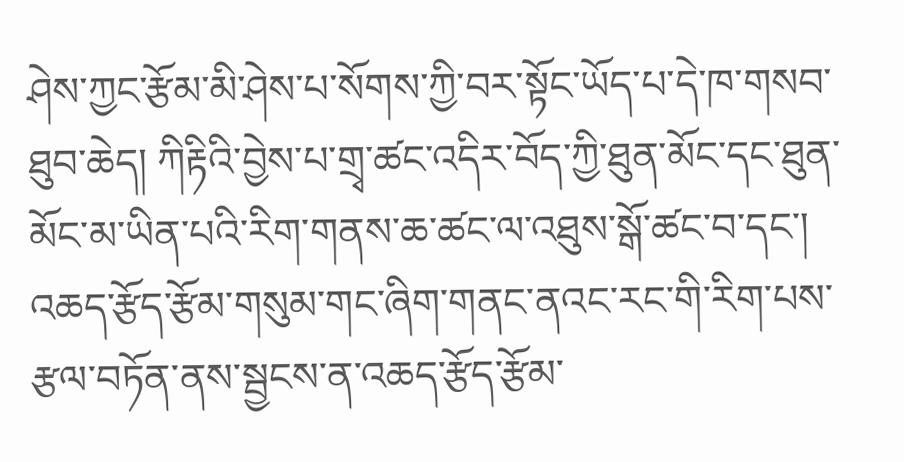ཤེས་ཀྱང་རྩོམ་མི་ཤེས་པ་སོགས་ཀྱི་བར་སྟོང་ཡོད་པ་དེ་ཁ་གསབ་ཐུབ་ཆེད། ཀིརྟིའི་བྱེས་པ་གྲྭ་ཚང་འདིར་བོད་ཀྱི་ཐུན་མོང་དང་ཐུན་མོང་མ་ཡིན་པའི་རིག་གནས་ཆ་ཚང་ལ་འཐུས་སྒོ་ཚང་བ་དང་། འཆད་རྩོད་རྩོམ་གསུམ་གང་ཞིག་གནང་ནའང་རང་གི་རིག་པས་རྩལ་བཏོན་ནས་སྦྱངས་ན་འཆད་རྩོད་རྩོམ་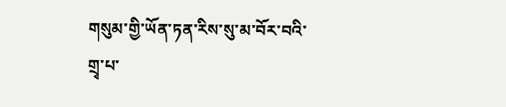གསུམ་གྱི་ཡོན་ཏན་རིས་སུ་མ་བོར་བའི་གྲྭ་པ་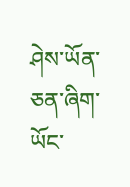ཤེས་ཡོན་ཅན་ཞིག་ཡོང་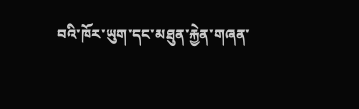བའི་ཁོར་ཡུག་དང་མཐུན་རྐྱེན་གཞན་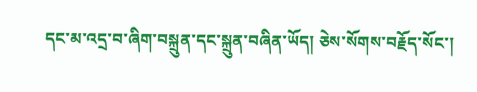དང་མ་འདྲ་བ་ཞིག་བསྐྲུན་དང་སྐྲུན་བཞིན་ཡོད། ཅེས་སོགས་བརྗོད་སོང་།